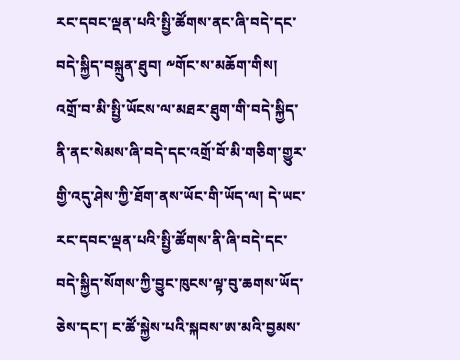རང་དབང་ལྡན་པའི་སྤྱི་ཚོགས་ནང་ཞི་བདེ་དང་བདེ་སྐྱིད་བསྐྲུན་ཐུབ། ༸གོང་ས་མཆོག་གིས།
འགྲོ་བ་མི་སྤྱི་ཡོངས་ལ་མཐར་ཐུག་གི་བདེ་སྐྱིད་ནི་ནང་སེམས་ཞི་བདེ་དང་འགྲོ་བོ་མི་གཅིག་གྱུར་གྱི་འདུ་ཤེས་ཀྱི་ཐོག་ནས་ཡོང་གི་ཡོད་ལ། དེ་ཡང་རང་དབང་ལྡན་པའི་སྤྱི་ཚོགས་ནི་ཞི་བདེ་དང་བདེ་སྐྱིད་སོགས་ཀྱི་བྱུང་ཁུངས་ལྟ་བུ་ཆགས་ཡོད་ཅེས་དང་། ང་ཚོ་སྐྱེས་པའི་སྐབས་ཨ་མའི་བྱམས་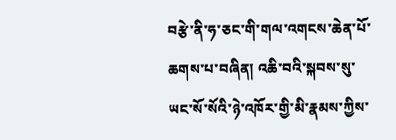བརྩེ་ནི་ཧ་ཅང་གི་གལ་འགངས་ཆེན་པོ་ཆགས་པ་བཞིན། འཆི་བའི་སྐབས་སུ་ཡང་སོ་སོའི་ཉེ་འཁོར་གྱི་མི་རྣམས་ཀྱིས་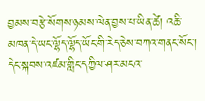བྱམས་བརྩེ་སོགས་ཉམས་ལེན་བྱས་པ་ཡིན་ཚེ། འཆི་མཁན་དེ་ཡང་ལྷོད་ལྷོད་ཡོང་གི་རེད་ཅེས་བཀའ་གནང་སོང་།
དེང་སྐབས་འཛམ་གླིང་དཀྱིལ་ཤར་མངའ་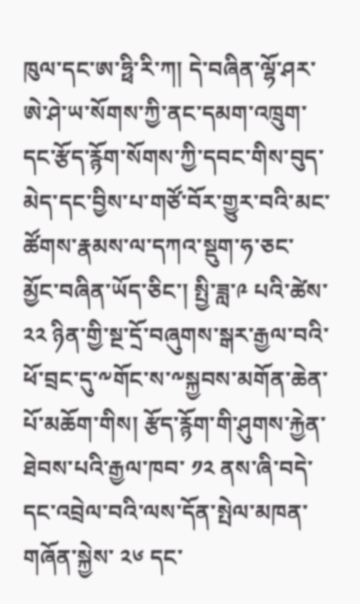ཁུལ་དང་ཨ་ཧྥི་རི་ཀ། དེ་བཞིན་ལྷོ་ཤར་ཨེ་ཤེ་ཡ་སོགས་ཀྱི་ནང་དམག་འཁྲུག་དང་རྩོད་རྙོག་སོགས་ཀྱི་དབང་གིས་བུད་མེད་དང་བྱིས་པ་གཙོ་བོར་གྱུར་བའི་མང་ཚོགས་རྣམས་ལ་དཀའ་སྡུག་ཧ་ཅང་མྱོང་བཞིན་ཡོད་ཅིང་། སྤྱི་ཟླ་༩ པའི་ཚེས་༢༢ ཉིན་གྱི་སྔ་དྲོ་བཞུགས་སྒར་རྒྱལ་བའི་ཕོ་བྲང་དུ་༸གོང་ས་༸སྐྱབས་མགོན་ཆེན་པོ་མཆོག་གིས། རྩོད་རྙོག་གི་ཤུགས་རྐྱེན་ཐེབས་པའི་རྒྱལ་ཁབ་ ༡༢ ནས་ཞི་བདེ་དང་འབྲེལ་བའི་ལས་དོན་སྤེལ་མཁན་གཞོན་སྐྱེས་ ༢༦ དང་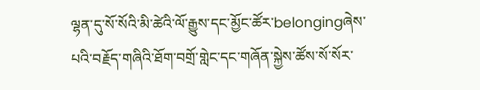ལྷན་དུ་སོ་སོའི་མི་ཚེའི་ལོ་རྒྱུས་དང་མྱོང་ཚོར་belongingཞེས་པའི་བརྗོད་གཞིའི་ཐོག་བགྲོ་གླེང་དང་གཞོན་སྐྱེས་ཚོས་སོ་སོར་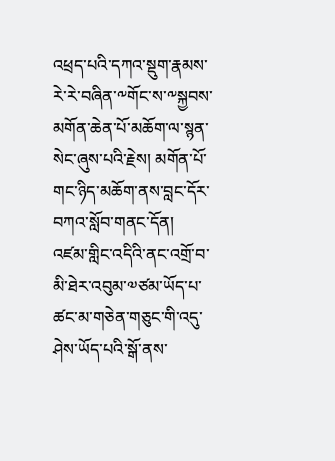འཕྲད་པའི་དཀའ་སྡུག་རྣམས་རེ་རེ་བཞིན་༸གོང་ས་༸སྐྱབས་མགོན་ཆེན་པོ་མཆོག་ལ་སྙན་སེང་ཞུས་པའི་རྗེས། མགོན་པོ་གང་ཉིད་མཆོག་ནས་བླང་དོར་བཀའ་སློབ་གནང་དོན།
འཛམ་གླིང་འདིའི་ནང་འགྲོ་བ་མི་ཐེར་འབུམ་༧ཙམ་ཡོད་པ་ཚང་མ་གཅེན་གཅུང་གི་འདུ་ཤེས་ཡོད་པའི་སྒོ་ནས་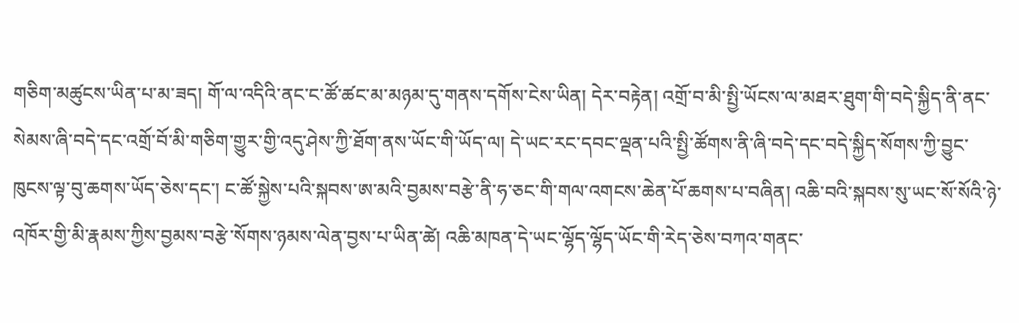གཅིག་མཚུངས་ཡིན་པ་མ་ཟད། གོ་ལ་འདིའི་ནང་ང་ཚོ་ཚང་མ་མཉམ་དུ་གནས་དགོས་ངེས་ཡིན། དེར་བརྟེན། འགྲོ་བ་མི་སྤྱི་ཡོངས་ལ་མཐར་ཐུག་གི་བདེ་སྐྱིད་ནི་ནང་སེམས་ཞི་བདེ་དང་འགྲོ་བོ་མི་གཅིག་གྱུར་གྱི་འདུ་ཤེས་ཀྱི་ཐོག་ནས་ཡོང་གི་ཡོད་ལ། དེ་ཡང་རང་དབང་ལྡན་པའི་སྤྱི་ཚོགས་ནི་ཞི་བདེ་དང་བདེ་སྐྱིད་སོགས་ཀྱི་བྱུང་ཁུངས་ལྟ་བུ་ཆགས་ཡོད་ཅེས་དང་། ང་ཚོ་སྐྱེས་པའི་སྐབས་ཨ་མའི་བྱམས་བརྩེ་ནི་ཧ་ཅང་གི་གལ་འགངས་ཆེན་པོ་ཆགས་པ་བཞིན། འཆི་བའི་སྐབས་སུ་ཡང་སོ་སོའི་ཉེ་འཁོར་གྱི་མི་རྣམས་ཀྱིས་བྱམས་བརྩེ་སོགས་ཉམས་ལེན་བྱས་པ་ཡིན་ཚེ། འཆི་མཁན་དེ་ཡང་ལྷོད་ལྷོད་ཡོང་གི་རེད་ཅེས་བཀའ་གནང་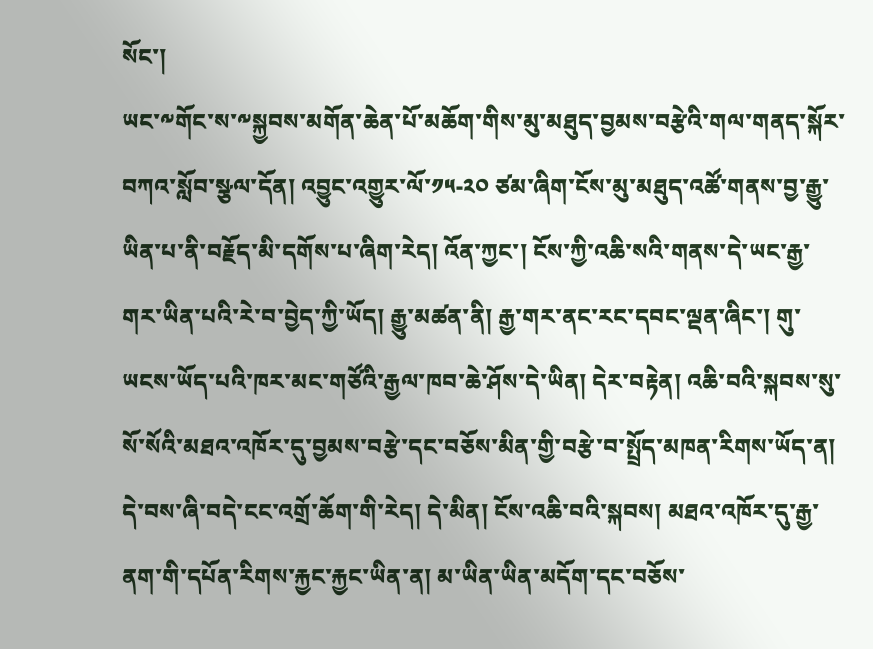སོང་།
ཡང་༸གོང་ས་༸སྐྱབས་མགོན་ཆེན་པོ་མཆོག་གིས་མུ་མཐུད་བྱམས་བརྩེའི་གལ་གནད་སྐོར་བཀའ་སློབ་སྩལ་དོན། འབྱུང་འགྱུར་ལོ་༡༥-༢༠ ཙམ་ཞིག་ངོས་མུ་མཐུད་འཚོ་གནས་བྱ་རྒྱུ་ཡིན་པ་ནི་བརྗོད་མི་དགོས་པ་ཞིག་རེད། འོན་ཀྱང་། ངོས་ཀྱི་འཆི་སའི་གནས་དེ་ཡང་རྒྱ་གར་ཡིན་པའི་རེ་བ་བྱེད་ཀྱི་ཡོད། རྒྱུ་མཚན་ནི། རྒྱ་གར་ནང་རང་དབང་ལྡན་ཞིང་། གུ་ཡངས་ཡོད་པའི་ཁར་མང་གཙོའི་རྒྱལ་ཁབ་ཆེ་ཤོས་དེ་ཡིན། དེར་བརྟེན། འཆི་བའི་སྐབས་སུ་སོ་སོའི་མཐའ་འཁོར་དུ་བྱམས་བརྩེ་དང་བཅོས་མིན་གྱི་བརྩེ་བ་སྤྲོད་མཁན་རིགས་ཡོད་ན། དེ་བས་ཞི་བདེ་ངང་འགྲོ་ཆོག་གི་རེད། དེ་མིན། ངོས་འཆི་བའི་སྐབས། མཐའ་འཁོར་དུ་རྒྱ་ནག་གི་དཔོན་རིགས་རྐྱང་རྐྱང་ཡིན་ན། མ་ཡིན་ཡིན་མདོག་དང་བཅོས་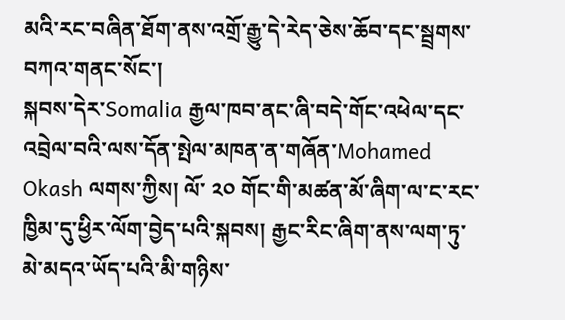མའི་རང་བཞིན་ཐོག་ནས་འགྲོ་རྒྱུ་དེ་རེད་ཅེས་ཆོབ་དང་སྦྲགས་བཀའ་གནང་སོང་།
སྐབས་དེར་Somalia རྒྱལ་ཁབ་ནང་ཞི་བདེ་གོང་འཕེལ་དང་འབྲེལ་བའི་ལས་དོན་སྤེལ་མཁན་ན་གཞོན་Mohamed Okash ལགས་ཀྱིས། ལོ་ ༢༠ གོང་གི་མཚན་མོ་ཞིག་ལ་ང་རང་ཁྱིམ་དུ་ཕྱིར་ལོག་བྱེད་པའི་སྐབས། རྒྱང་རིང་ཞིག་ནས་ལག་ཏུ་མེ་མདའ་ཡོད་པའི་མི་གཉིས་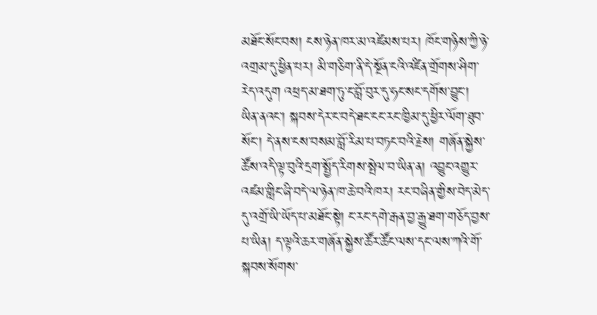མཐོང་སོང་བས། ངས་ཉེན་ཁར་མ་འཛེམས་པར། ཁོང་གཉིས་ཀྱི་ཉེ་འགྲམ་དུ་ཕྱིན་པར། མི་གཅིག་ནི་དེ་སྔོན་ངའི་འཛིན་གྲོགས་ཤིག་རེད་འདུག འཕྲད་མ་ཐག་ཏུ་ང་བློ་བུར་དུ་ཧང་སང་དགོས་བྱུང་། ཡིན་ནའང་། སྐབས་དེར་ང་བདེ་ཐང་ངང་རང་ཁྱིམ་དུ་ཕྱིར་ལོག་ཐུབ་སོང་། དེ་ནས་ངས་བསམ་བློ་རིམ་པ་བཏང་བའི་རྗེས། གཞོན་སྐྱེས་ཚོས་འདི་ལྟ་བུའི་དྲག་སྤྱོད་རིགས་སྤེལ་བ་ཡིན་ན། འབྱུང་འགྱུར་འཛམ་གླིང་ཞི་བདེ་ལ་ཉེན་ཁ་ཆེ་བའི་ཁར། རང་བཞིན་གྱིས་བེད་མེད་དུ་འགྲོ་ཡི་ཡོད་པ་མཐོང་སྟེ། ང་རང་དགེ་རྒན་བྱ་རྒྱུ་ཐག་གཅོད་བྱས་པ་ཡིན། ད་ལྟའི་ཆར་གཞོན་སྐྱེས་ཚོར་ཚོང་ལས་དང་ལས་ཀའི་གོ་སྐབས་སོགས་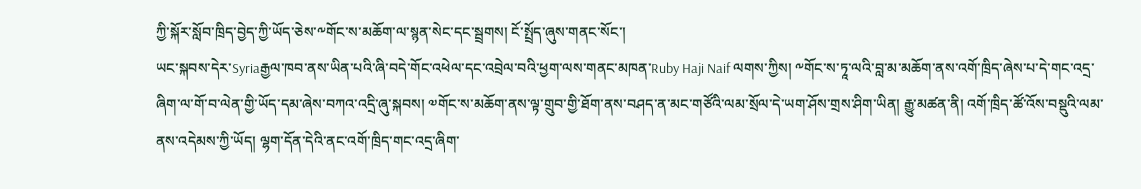ཀྱི་སྐོར་སློབ་ཁྲིད་བྱེད་ཀྱི་ཡོད་ཅེས་༸གོང་ས་མཆོག་ལ་སྙན་སེང་དང་སྦྲགས། ངོ་སྤྲོད་ཞུས་གནང་སོང་།
ཡང་སྐབས་དེར་Syriaརྒྱལ་ཁབ་ནས་ཡིན་པའི་ཞི་བདེ་གོང་འཕེལ་དང་འབྲེལ་བའི་ཕྱག་ལས་གནང་མཁན་Ruby Haji Naif ལགས་ཀྱིས། ༸གོང་ས་ཏཱ་ལའི་བླ་མ་མཆོག་ནས་འགོ་ཁྲིད་ཞེས་པ་དེ་གང་འདྲ་ཞིག་ལ་གོ་བ་ལེན་གྱི་ཡོད་དམ་ཞེས་བཀའ་འདྲི་ཞུ་སྐབས། ༧གོང་ས་མཆོག་ནས་ལྟ་གྲུབ་གྱི་ཐོག་ནས་བཤད་ན་མང་གཙོའི་ལམ་སྲོལ་དེ་ཡག་ཤོས་གྲས་ཤིག་ཡིན། རྒྱུ་མཚན་ནི། འགོ་ཁྲིད་ཚོ་འོས་བསྡུའི་ལམ་ནས་འདེམས་ཀྱི་ཡོད། ལྷག་དོན་དེའི་ནང་འགོ་ཁྲིད་གང་འདྲ་ཞིག་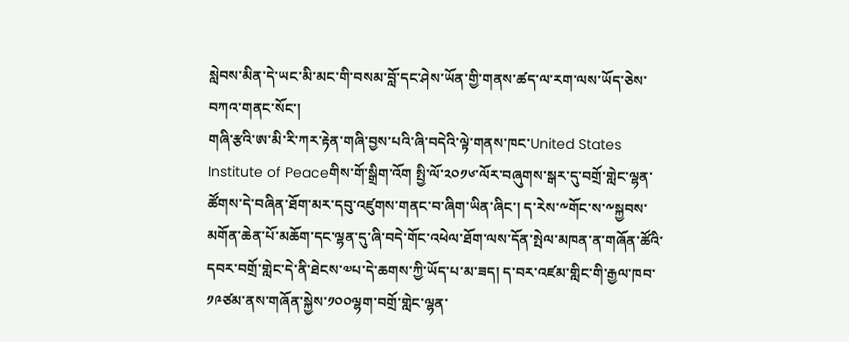སླེབས་མིན་དེ་ཡང་མི་མང་གི་བསམ་བློ་དང་ཤེས་ཡོན་གྱི་གནས་ཚད་ལ་རག་ལས་ཡོད་ཅེས་བཀའ་གནང་སོང་།
གཞི་རྩའི་ཨ་མི་རི་ཀར་རྟེན་གཞི་བྱས་པའི་ཞི་བདེའི་ལྟེ་གནས་ཁང་United States Institute of Peaceགིས་གོ་སྒྲིག་འོག སྤྱི་ལོ་༢༠༡༦་ལོར་བཞུགས་སྒར་དུ་བགྲོ་གླེང་ལྷན་ཚོགས་དེ་བཞིན་ཐོག་མར་དབུ་འཛུགས་གནང་བ་ཞིག་ཡིན་ཞིང་། ད་རེས་༸གོང་ས་༸སྐྱབས་མགོན་ཆེན་པོ་མཆོག་དང་ལྷན་དུ་ཞི་བདེ་གོང་འཕེལ་ཐོག་ལས་དོན་སྤེལ་མཁན་ན་གཞོན་ཚོའི་དབར་བགྲོ་གླེང་དེ་ནི་ཐེངས་༧པ་དེ་ཆགས་ཀྱི་ཡོད་པ་མ་ཟད། ད་བར་འཛམ་གླིང་གི་རྒྱལ་ཁབ་༡༩ཙམ་ནས་གཞོན་སྐྱེས་༡༠༠ལྷག་བགྲོ་གླེང་ལྷན་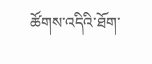ཚོགས་འདིའི་ཐོག་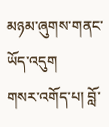མཉམ་ཞུགས་གནང་ཡོད་འདུག
གསར་འགོད་པ། བློ་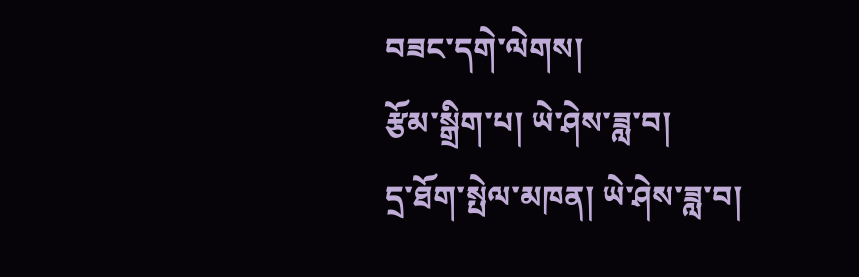བཟང་དགེ་ལེགས།
རྩོམ་སྒྲིག་པ། ཡེ་ཤེས་ཟླ་བ།
དྲ་ཐོག་སྤེལ་མཁན། ཡེ་ཤེས་ཟླ་བ།